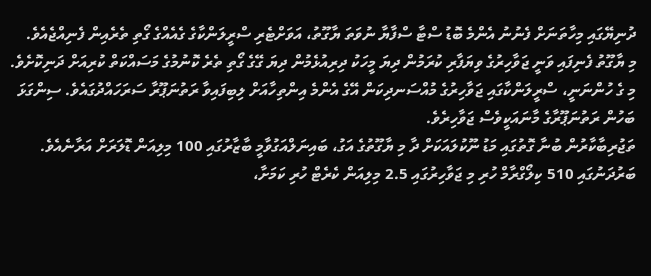ދުނިޔޭގައި މިހާތަނަށް ފެނުނު އެންމެ ބޮޑު ސްޓާ ސްފާޔާ ނުވަތަ ޔާގޫތު، އަވަށްޓެރި ސްރީލަންކާގެ ގެއެއްގެ ގޯތި ތެރެއިން ފެނިއްޖެއެވެ.
މި ޔާގޫތު ފެނިފައި ވަނީ ޖަވާހިރުގެ ވިޔަފާރި ކުރަމުން ދިޔަ މީހަކު ދިރިއުޅެމުން ދިޔަ ގޭގެ ގޯތި ތެރެ ކޮނުމުގެ މަސައްކަތް ކުރިއަށް ދަނިކޮށެވެ. މި ގެ ހުންނަނީ، ސްރީލަންކާގައި ޖަވާހިރުގެ މުއްސަނދިކަން އޭގެ އެންމެ އިންތިހާއަށް ލިބިފައިވާ ރަތުނަޕޫރާ ސަރަހައްދުގައެވެ. ސިންގަޅަ ބަހުން ރަތުނަޕޫރާގެ މާނައަކީވެސް ޖަވާހިރެވެ.
ތަޖުރިބާކާރުން ބުނާ ގޮތުގައި މަޑު ނޫކުލައަކަށް ދާ މި ޔާގޫތުގެ އަގު، ބައިނަލްއަގުވާމީ ބާޒާރުގައި 100 މިލިއަން ޑޮލަރަށް އަރާނެއެވެ. ބަރުދަނުގައި 510 ކިލޯގްރާމް ހުރި މި ޖަވާހިރުގައި 2.5 މިލިއަން ކެރެޓް ހުރި ކަމަށާ،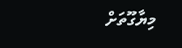މިޔާގޫތަށް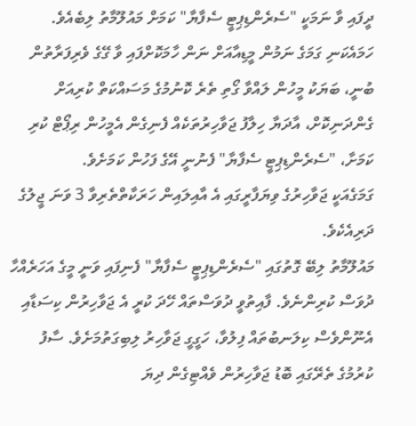ދީފައި ވާ ނަމަކީ "ސެރެންޑިޕިޓީ ސެފާޔާ" ކަމަށް މައުލޫމާތު ލިބެއެވެ.
ހަމައެކަނި ގަމަގެ ނަމުން މީޑިއާއަށް ނަން ހާމަކޮށްފައި ވާ ގޭގެ ވެރިފަރާތުން ބުނީ، ބަޔަކު މީހުން ލައްވާ ގޯތި ތެރެ ކޮނުމުގެ މަސައްކަތް ކުރިއަށް ގެންދަނިކޮށް، އާދަޔާ ހިލާފު ޖަވާހިރުތަކެއް ފެނިގެން އެމީހުން ރިޕޯޓް ކުރި ކަމަށާ، "ސެރެންޑިޕިޓީ ސެފާޔާ" ފެނުނީ އޭގެ ފަހުން ކަމަށެވެ.
ގަމަގެއަކީ ޖަވާހިރުގެ ވިޔަފާރީގައި އެ އާއިލައިން ހަރަކާތްތެރިވާ 3 ވަނަ ޖީލުގެ ދަރިއެކެވެ.
މައުލޫމާތު ލިބޭ ގޮތުގައި "ސެރެންޑިޕިޓީ ސެފާޔާ" ފެނިފައި ވަނީ މީގެ އަހަރެއްހާ ދުވަސް ކުރިންނެވެ. ފާއިތުވީ ދުވަސްތައް ހޭދަ ކުރީ އެ ޖަވާހިރުން ކިސަޑާއި އެނޫންވެސް ކިލަނބުތައް ފިލުވާ، ހަގީގީ ޖަވާހިރު ލިބިގަތުމަށެވެ. ސާފު ކުރުމުގެ ތެރޭގައި ބޮޑު ޖަވާހިރުން ވެއްޓިގެން ދިޔަ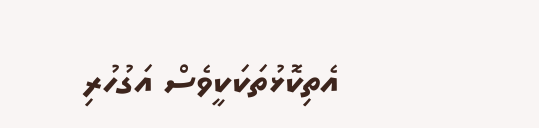އެތިކޮޅުތަކަކީވެސް އަގުހުރި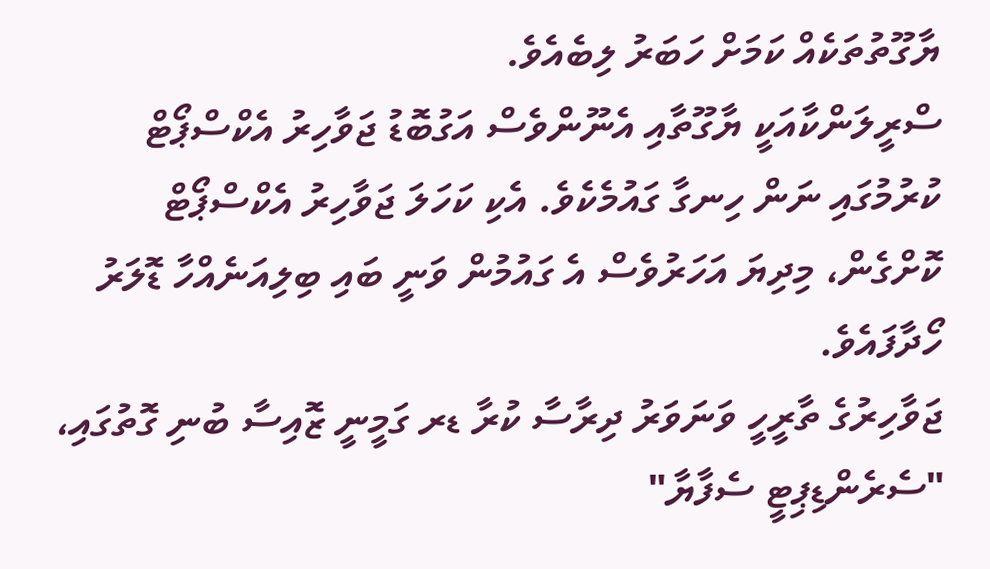ޔާގޫތުތަކެއް ކަމަށް ހަބަރު ލިބެއެވެ.
ސްރީލަންކާއަކީ ޔާގޫތާއި އެނޫންވެސް އަގުބޮޑު ޖަވާހިރު އެކްސްޕޯޓް ކުރުމުގައި ނަން ހިނގާ ގައުމެކެވެ. އެކި ކަހަލަ ޖަވާހިރު އެކްސްޕޯޓް ކޮށްގެން، މިދިޔަ އަހަރުވެސް އެ ގައުމުން ވަނީ ބައި ބިލިއަނެއްހާ ޑޮލަރު ހޯދާފައެވެ.
ޖަވާހިރުގެ ތާރީހީ ވަނަވަރު ދިރާސާ ކުރާ ޑރ ގަމީނީ ޒޮއިސާ ބުނި ގޮތުގައި، "ސެރެންޑިޕިޓީ ސެފާޔާ"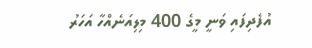އުފެދިފައި ވަނީ މީގެ 400 މިލިއަނެއްހާ އަހަރު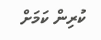ކުރިން ކަމަށް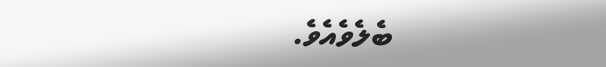ބެލެވެއެވެ.